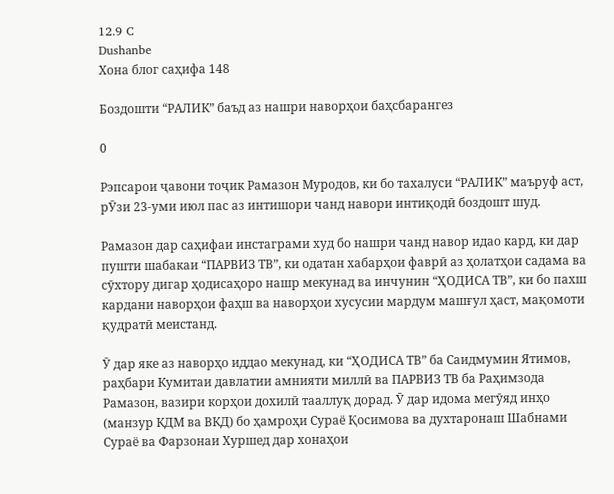12.9 C
Dushanbe
Хона блог саҳифа 148

Боздошти “РАЛИК” баъд аз нашри наворҳои баҳсбарангез

0

Рэпсарои ҷавони тоҷик Рамазон Муродов, ки бо тахалуси “РАЛИК” маъруф аст, рӮзи 23-уми июл пас аз интишори чанд навори интиқодӣ боздошт шуд.

Рамазон дар саҳифаи инстаграми худ бо нашри чанд навор идао кард, ки дар пушти шабакаи “ПАРВИЗ ТВ”, ки одатан хабарҳои фаврӣ аз ҳолатҳои садама ва сӯхтору дигар ҳодисаҳоро нашр мекунад ва инчунин “ҲОДИСА ТВ”, ки бо пахш кардани наворҳои фаҳш ва наворҳои хусусии мардум машғул ҳаст, мақомоти қудратӣ меистанд.

Ӯ дар яке аз наворҳо иддао мекунад, ки “ҲОДИСА ТВ” ба Саидмумин Ятимов, раҳбари Кумитаи давлатии амнияти миллӣ ва ПАРВИЗ ТВ ба Раҳимзода Рамазон, вазири корҳои дохилӣ тааллуқ дорад. Ӯ дар идома мегӯяд инҳо (манзур КДМ ва ВКД) бо ҳамроҳи Сураё Қосимова ва духтаронаш Шабнами Сураё ва Фарзонаи Хуршед дар хонаҳои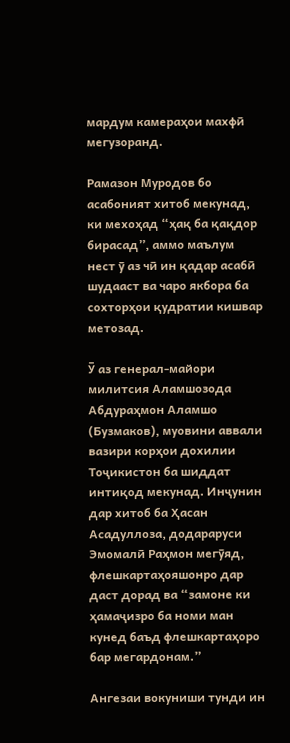мардум камераҳои махфӣ мегузоранд.

Рамазон Муродов бо асабоният хитоб мекунад, ки мехоҳад “ҳақ ба қақдор бирасад”, аммо маълум нест ӯ аз чӣ ин қадар асабӣ шудааст ва чаро якбора ба сохторҳои қудратии кишвар метозад.

Ӯ аз генерал-майори милитсия Аламшозода Абдураҳмон Аламшо (Бузмаков), муовини аввали вазири корҳои дохилии Тоҷикистон ба шиддат интиқод мекунад. Инҷунин дар хитоб ба Ҳасан Асадуллоза, додараруси Эмомалӣ Раҳмон мегӯяд, флешкартаҳояшонро дар даст дорад ва “замоне ки ҳамаҷизро ба номи ман кунед баъд флешкартаҳоро бар мегардонам.”

Ангезаи вокуниши тунди ин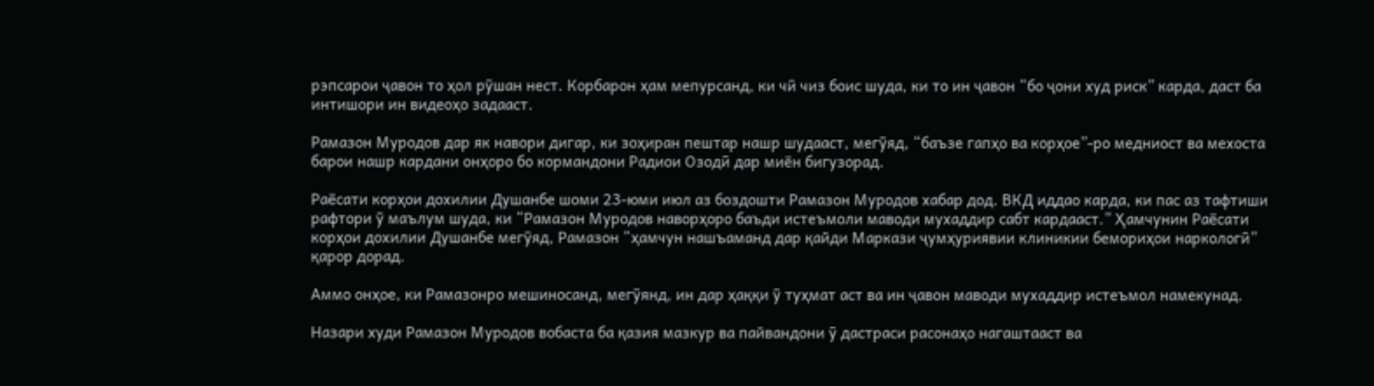рэпсарои ҷавон то ҳол рӯшан нест. Корбарон ҳам мепурсанд, ки чӣ чиз боис шуда, ки то ин ҷавон “бо ҷони худ риск” карда, даст ба интишори ин видеоҳо задааст.

Рамазон Муродов дар як навори дигар, ки зоҳиран пештар нашр шудааст, мегӯяд, “баъзе гапҳо ва корҳое”-ро медниост ва мехоста барои нашр кардани онҳоро бо кормандони Радиои Озодӣ дар миён бигузорад.

Раёсати корҳои дохилии Душанбе шоми 23-юми июл аз боздошти Рамазон Муродов хабар дод. ВКД иддао карда, ки пас аз тафтиши рафтори ӯ маълум шуда, ки “Рамазон Муродов наворҳоро баъди истеъмоли маводи мухаддир сабт кардааст.” Ҳамчунин Раёсати корҳои дохилии Душанбе мегӯяд, Рамазон “ҳамчун нашъаманд дар қайди Маркази ҷумҳуриявии клиникии бемориҳои наркологӣ” қарор дорад.

Аммо онҳое, ки Рамазонро мешиносанд, мегӯянд, ин дар ҳаққи ӯ туҳмат аст ва ин ҷавон маводи мухаддир истеъмол намекунад.

Назари худи Рамазон Муродов вобаста ба қазия мазкур ва пайвандони ӯ дастраси расонаҳо нагаштааст ва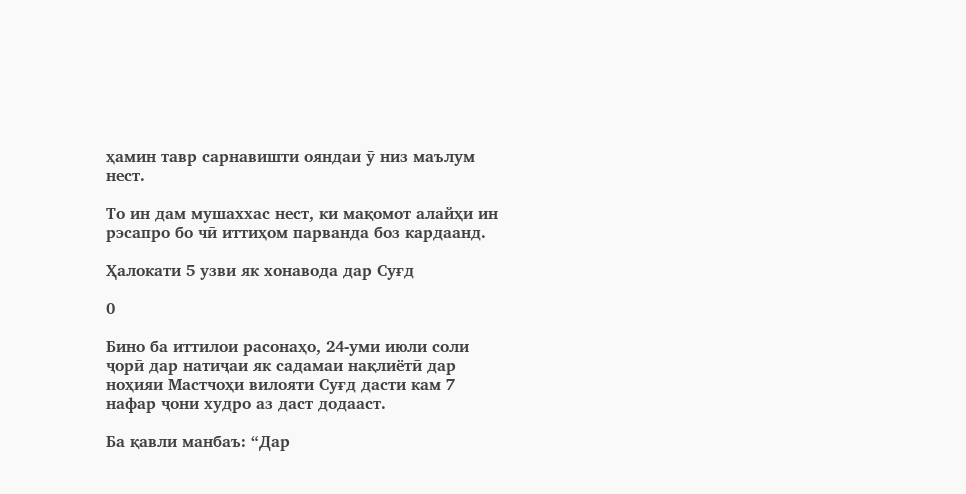ҳамин тавр сарнавишти ояндаи ӯ низ маълум нест.

То ин дам мушаххас нест, ки мақомот алайҳи ин рэсапро бо чӣ иттиҳом парванда боз кардаанд.

Ҳалокати 5 узви як хонавода дар Суғд

0

Бино ба иттилои расонаҳо, 24-уми июли соли ҷорӣ дар натиҷаи як садамаи нақлиётӣ дар ноҳияи Мастчоҳи вилояти Суғд дасти кам 7 нафар ҷони худро аз даст додааст.

Ба қавли манбаъ: “Дар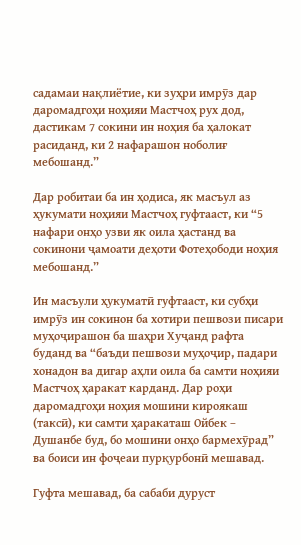садамаи нақлиётие, ки зуҳри имрӯз дар даромадгоҳи ноҳияи Мастчоҳ рух дод, дастикам 7 сокини ин ноҳия ба ҳалокат расиданд, ки 2 нафарашон ноболиғ мебошанд.”

Дар робитаи ба ин ҳодиса, як масъул аз ҳукумати ноҳияи Мастчоҳ гуфтааст, ки “5 нафари онҳо узви як оила ҳастанд ва сокинони ҷамоати деҳоти Фотеҳободи ноҳия мебошанд.”

Ин масъули ҳукуматӣ гуфтааст, ки субҳи имрӯз ин сокинон ба хотири пешвози писари муҳоҷирашон ба шаҳри Хуҷанд рафта буданд ва “баъди пешвози муҳоҷир, падари хонадон ва дигар аҳли оила ба самти ноҳияи Мастчоҳ ҳаракат карданд. Дар роҳи даромадгоҳи ноҳия мошини кироякаш (таксӣ), ки самти ҳаракаташ Ойбек – Душанбе буд, бо мошини онҳо бармехӯрад” ва боиси ин фоҷеаи пурқурбонӣ мешавад.

Гуфта мешавад, ба сабаби дуруст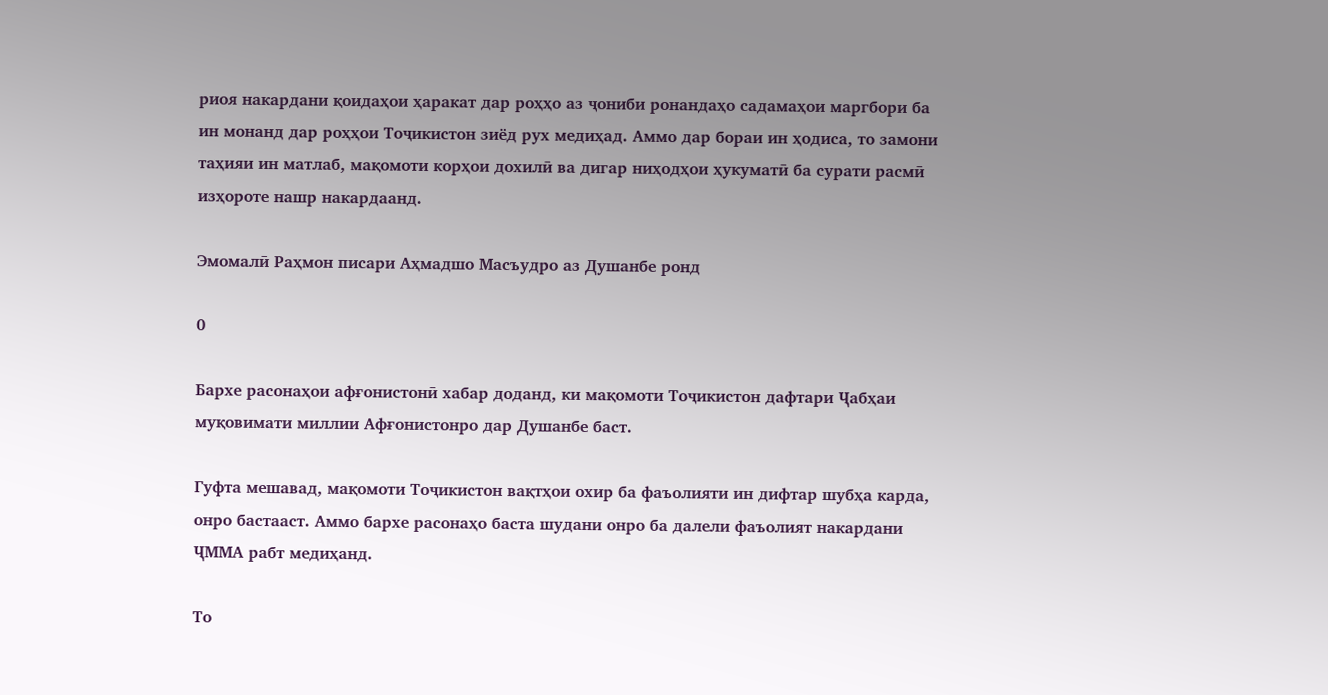риоя накардани қоидаҳои ҳаракат дар роҳҳо аз ҷониби ронандаҳо садамаҳои маргбори ба ин монанд дар роҳҳои Тоҷикистон зиёд рух медиҳад. Аммо дар бораи ин ҳодиса, то замони таҳияи ин матлаб, мақомоти корҳои дохилӣ ва дигар ниҳодҳои ҳукуматӣ ба сурати расмӣ изҳороте нашр накардаанд.

Эмомалӣ Раҳмон писари Аҳмадшо Масъудро аз Душанбе ронд

0

Бархе расонаҳои афғонистонӣ хабар доданд, ки мақомоти Тоҷикистон дафтари Ҷабҳаи муқовимати миллии Афғонистонро дар Душанбе баст.

Гуфта мешавад, мақомоти Тоҷикистон вақтҳои охир ба фаъолияти ин дифтар шубҳа карда, онро бастааст. Аммо бархе расонаҳо баста шудани онро ба далели фаъолият накардани ҶММА рабт медиҳанд.

То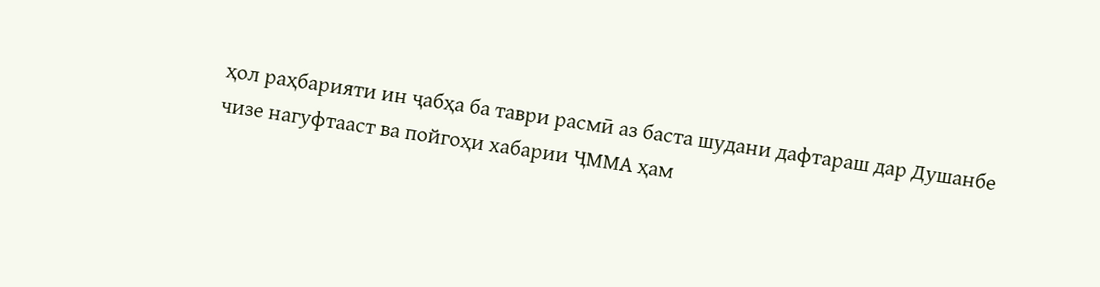ҳол раҳбарияти ин ҷабҳа ба таври расмӣ аз баста шудани дафтараш дар Душанбе чизе нагуфтааст ва пойгоҳи хабарии ҶММА ҳам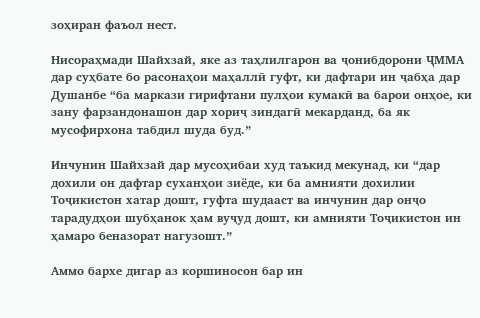зоҳиран фаъол нест.

Нисораҳмади Шайхзай, яке аз таҳлилгарон ва ҷонибдорони ҶММА дар суҳбате бо расонаҳои маҳаллӣ гуфт, ки дафтари ин ҷабҳа дар Душанбе “ба маркази гирифтани пулҳои кумакӣ ва барои онҳое, ки зану фарзандонашон дар хориҷ зиндагӣ мекарданд, ба як мусофирхона табдил шуда буд.”

Инчунин Шайхзай дар мусоҳибаи худ таъкид мекунад, ки “дар дохили он дафтар суханҳои зиёде, ки ба амнияти дохилии Тоҷикистон хатар дошт, гуфта шудааст ва инчунин дар онҷо тарадудҳои шубҳанок ҳам вуҷуд дошт, ки амнияти Тоҷикистон ин ҳамаро беназорат нагузошт.”

Аммо бархе дигар аз коршиносон бар ин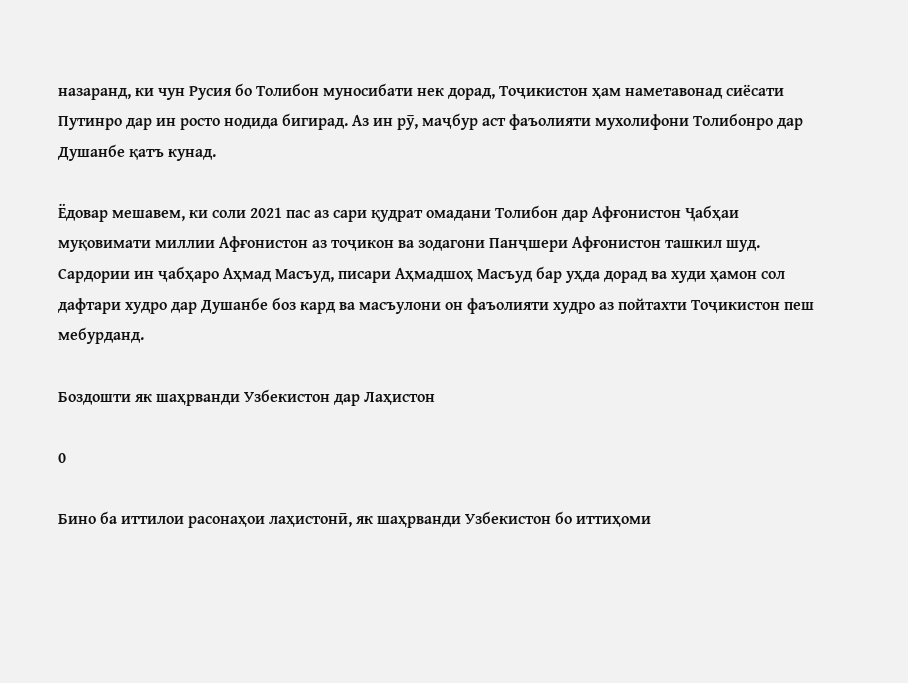назаранд, ки чун Русия бо Толибон муносибати нек дорад, Тоҷикистон ҳам наметавонад сиёсати Путинро дар ин росто нодида бигирад. Аз ин рӯ, маҷбур аст фаъолияти мухолифони Толибонро дар Душанбе қатъ кунад.

Ёдовар мешавем, ки соли 2021 пас аз сари қудрат омадани Толибон дар Афғонистон Ҷабҳаи муқовимати миллии Афғонистон аз тоҷикон ва зодагони Панҷшери Афғонистон ташкил шуд. Сардории ин ҷабҳаро Аҳмад Масъуд, писари Аҳмадшоҳ Масъуд бар уҳда дорад ва худи ҳамон сол дафтари худро дар Душанбе боз кард ва масъулони он фаъолияти худро аз пойтахти Тоҷикистон пеш мебурданд.

Боздошти як шаҳрванди Узбекистон дар Лаҳистон

0

Бино ба иттилои расонаҳои лаҳистонӣ, як шаҳрванди Узбекистон бо иттиҳоми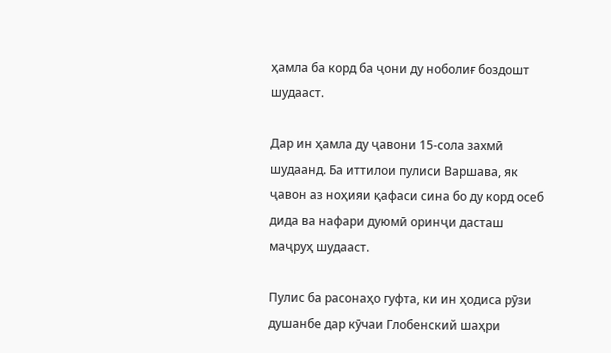ҳамла ба корд ба ҷони ду ноболиғ боздошт шудааст.

Дар ин ҳамла ду ҷавони 15-сола захмӣ шудаанд. Ба иттилои пулиси Варшава, як ҷавон аз ноҳияи қафаси сина бо ду корд осеб дида ва нафари дуюмӣ оринҷи дасташ маҷруҳ шудааст.

Пулис ба расонаҳо гуфта, ки ин ҳодиса рӯзи душанбе дар кӯчаи Глобенский шаҳри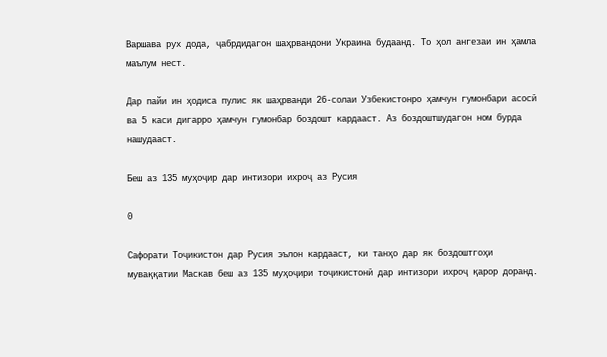Варшава рух дода, ҷабрдидагон шаҳрвандони Украина будаанд. То ҳол ангезаи ин ҳамла маълум нест.

Дар пайи ин ҳодиса пулис як шаҳрванди 26-солаи Узбекистонро ҳамчун гумонбари асосӣ ва 5 каси дигарро ҳамчун гумонбар боздошт кардааст. Аз боздоштшудагон ном бурда нашудааст.

Беш аз 135 муҳоҷир дар интизори ихроҷ аз Русия

0

Сафорати Тоҷикистон дар Русия эълон кардааст, ки танҳо дар як боздоштгоҳи муваққатии Маскав беш аз 135 муҳоҷири тоҷикистонӣ дар интизори ихроҷ қарор доранд.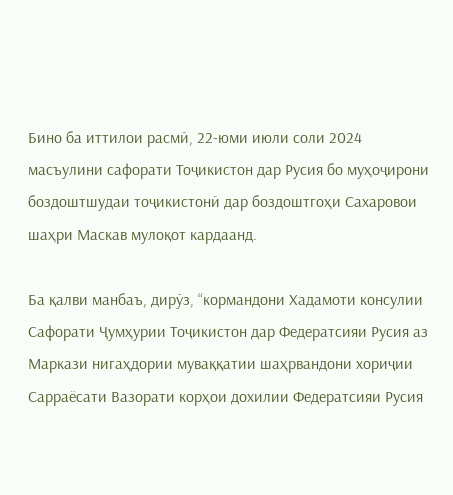Бино ба иттилои расмӣ, 22-юми июли соли 2024 масъулини сафорати Тоҷикистон дар Русия бо муҳоҷирони боздоштшудаи тоҷикистонӣ дар боздоштгоҳи Сахаровои шаҳри Маскав мулоқот кардаанд.

Ба қалви манбаъ, дирӯз, “кормандони Хадамоти консулии Сафорати Ҷумҳурии Тоҷикистон дар Федератсияи Русия аз Маркази нигаҳдории муваққатии шаҳрвандони хориҷии Сарраёсати Вазорати корҳои дохилии Федератсияи Русия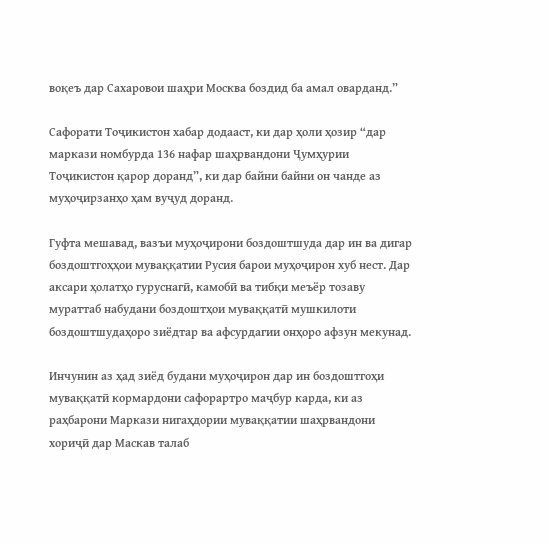воқеъ дар Сахаровои шаҳри Москва боздид ба амал оварданд.”

Сафорати Тоҷикистон хабар додааст, ки дар ҳоли ҳозир “дар маркази номбурда 136 нафар шаҳрвандони Ҷумҳурии Тоҷикистон қарор доранд”, ки дар байни байни он чанде аз муҳоҷирзанҳо ҳам вуҷуд доранд.

Гуфта мешавад, вазъи муҳоҷирони боздоштшуда дар ин ва дигар боздоштгоҳҳои муваққатии Русия барои муҳоҷирон хуб нест. Дар аксари ҳолатҳо гуруснагӣ, камобӣ ва тибқи меъёр тозаву мураттаб набудани боздоштҳои муваққатӣ мушкилоти боздоштшудаҳоро зиёдтар ва афсурдагии онҳоро афзун мекунад.

Инчунин аз ҳад зиёд будани муҳоҷирон дар ин боздоштгоҳи муваққатӣ кормардони сафорартро маҷбур карда, ки аз раҳбарони Маркази нигаҳдории муваққатии шаҳрвандони хориҷӣ дар Маскав талаб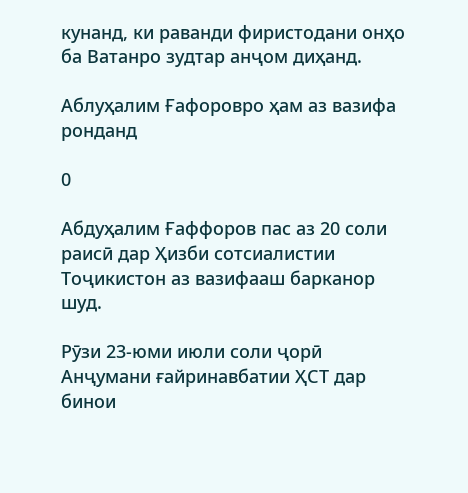кунанд, ки раванди фиристодани онҳо ба Ватанро зудтар анҷом диҳанд.

Аблуҳалим Ғафоровро ҳам аз вазифа ронданд

0

Абдуҳалим Ғаффоров пас аз 20 соли раисӣ дар Ҳизби сотсиалистии Тоҷикистон аз вазифааш барканор шуд.

Рӯзи 23-юми июли соли ҷорӣ Анҷумани ғайринавбатии ҲСТ дар бинои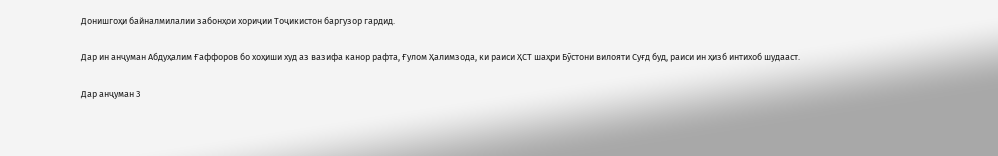Донишгоҳи байналмилалии забонҳои хориҷии Тоҷикистон баргузор гардид.

Дар ин анҷуман Абдуҳалим Ғаффоров бо хоҳиши худ аз вазифа канор рафта, Ғулом Ҳалимзода, ки раиси ҲСТ шаҳри Бӯстони вилояти Суғд буд, раиси ин ҳизб интихоб шудааст.

Дар анҷуман 3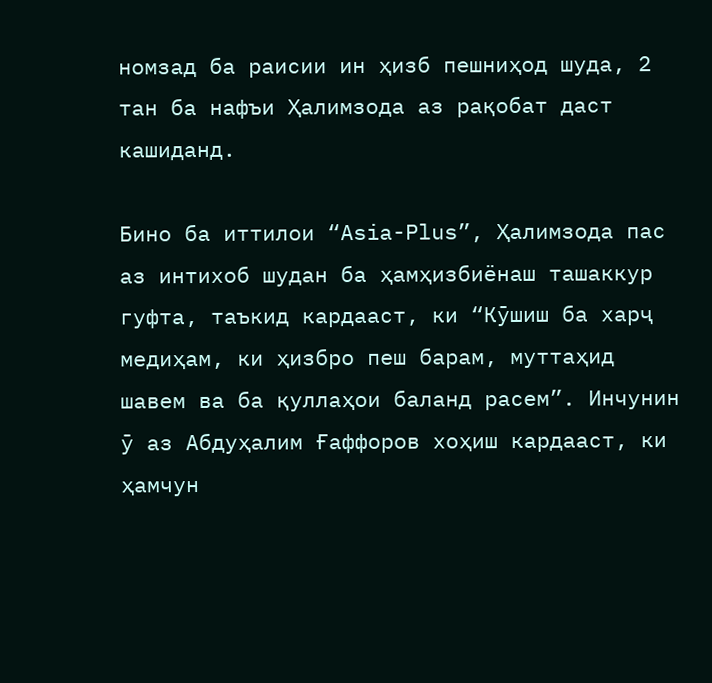номзад ба раисии ин ҳизб пешниҳод шуда, 2 тан ба нафъи Ҳалимзода аз рақобат даст кашиданд.

Бино ба иттилои “Asia-Plus”, Ҳалимзода пас аз интихоб шудан ба ҳамҳизбиёнаш ташаккур гуфта, таъкид кардааст, ки “Кӯшиш ба харҷ медиҳам, ки ҳизбро пеш барам, муттаҳид шавем ва ба қуллаҳои баланд расем”. Инчунин ӯ аз Абдуҳалим Ғаффоров хоҳиш кардааст, ки ҳамчун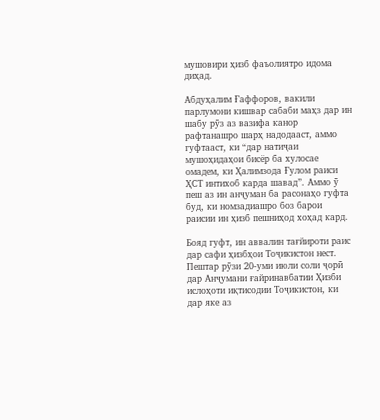мушовири ҳизб фаъолиятро идома диҳад.

Абдуҳалим Ғаффоров, вакили парлумони кишвар сабаби маҳз дар ин шабу рӯз аз вазифа канор рафтанашро шарҳ надодааст, аммо гуфтааст, ки “дар натиҷаи мушоҳидаҳои бисёр ба хулосае омадем, ки Ҳалимзода Ғулом раиси ҲСТ интихоб карда шавад”. Аммо ӯ пеш аз ин анҷуман ба расонаҳо гуфта буд, ки номзадиашро боз барои раисии ин ҳизб пешниҳод хоҳад кард.

Бояд гуфт, ин аввалин тағйироти раис дар сафи ҳизбҳои Тоҷикистон нест. Пештар рӯзи 20-уми июли соли ҷорӣ дар Анҷумани ғайринавбатии Ҳизби ислоҳоти иқтисодии Тоҷикистон, ки дар яке аз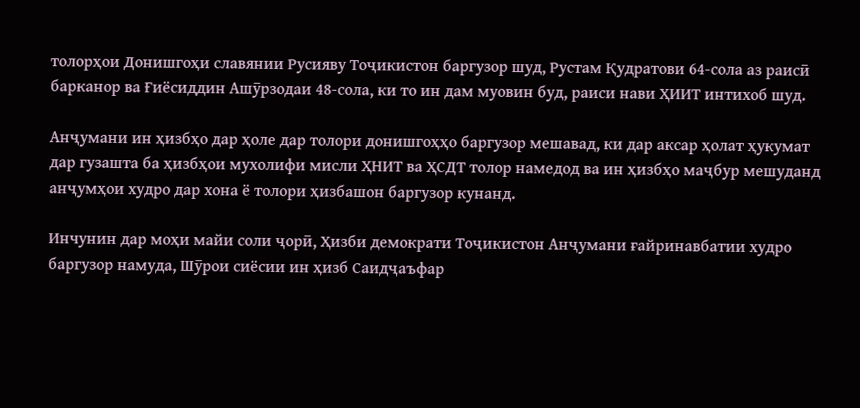толорҳои Донишгоҳи славянии Русияву Тоҷикистон баргузор шуд, Рустам Қудратови 64-сола аз раисӣ барканор ва Ғиёсиддин Ашӯрзодаи 48-сола, ки то ин дам муовин буд, раиси нави ҲИИТ интихоб шуд.

Анҷумани ин ҳизбҳо дар ҳоле дар толори донишгоҳҳо баргузор мешавад, ки дар аксар ҳолат ҳукумат дар гузашта ба ҳизбҳои мухолифи мисли ҲНИТ ва ҲСДТ толор намедод ва ин ҳизбҳо маҷбур мешуданд анҷумҳои худро дар хона ё толори ҳизбашон баргузор кунанд.

Инчунин дар моҳи майи соли ҷорӣ, Ҳизби демократи Тоҷикистон Анҷумани ғайринавбатии худро баргузор намуда, Шӯрои сиёсии ин ҳизб Саидҷаъфар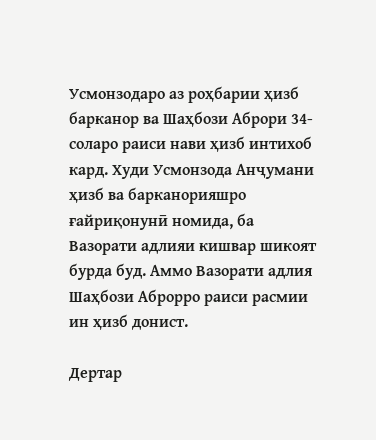Усмонзодаро аз роҳбарии ҳизб барканор ва Шаҳбози Аброри 34-соларо раиси нави ҳизб интихоб кард. Худи Усмонзода Анҷумани ҳизб ва барканорияшро ғайриқонунӣ номида, ба Вазорати адлияи кишвар шикоят бурда буд. Аммо Вазорати адлия Шаҳбози Аброрро раиси расмии ин ҳизб донист.

Дертар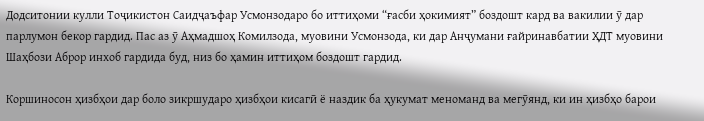Додситонии кулли Тоҷикистон Саидҷаъфар Усмонзодаро бо иттиҳоми “ғасби ҳокимият” боздошт кард ва вакилии ӯ дар парлумон бекор гардид. Пас аз ӯ Аҳмадшоҳ Комилзода, муовини Усмонзода, ки дар Анҷумани ғайринавбатии ҲДТ муовини Шаҳбози Аброр инхоб гардида буд, низ бо ҳамин иттиҳом боздошт гардид.

Коршиносон ҳизбҳои дар боло зикршударо ҳизбҳои кисагӣ ё наздик ба ҳукумат меноманд ва мегӯянд, ки ин ҳизбҳо барои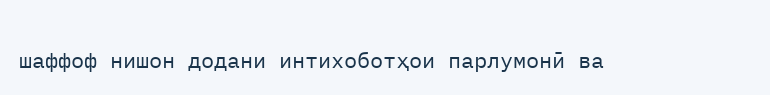шаффоф нишон додани интихоботҳои парлумонӣ ва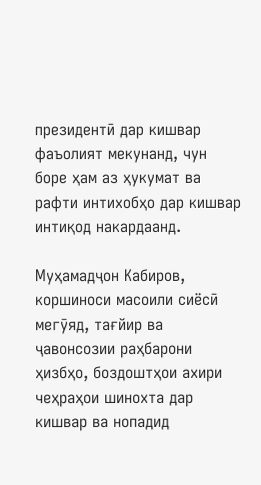президентӣ дар кишвар фаъолият мекунанд, чун боре ҳам аз ҳукумат ва рафти интихобҳо дар кишвар интиқод накардаанд.

Муҳамадҷон Кабиров, коршиноси масоили сиёсӣ мегӯяд, тағйир ва ҷавонсозии раҳбарони ҳизбҳо, боздоштҳои ахири чеҳраҳои шинохта дар кишвар ва нопадид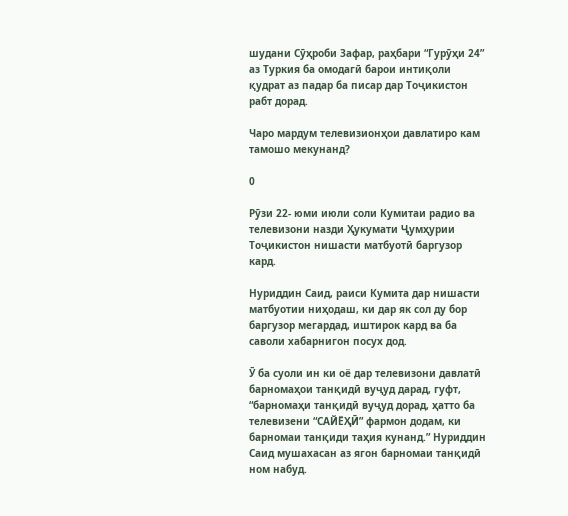шудани Сӯҳроби Зафар, раҳбари “Гурӯҳи 24” аз Туркия ба омодагӣ барои интиқоли қудрат аз падар ба писар дар Тоҷикистон рабт дорад.

Чаро мардум телевизионҳои давлатиро кам тамошо мекунанд?

0

Рӯзи 22- юми июли соли Кумитаи радио ва телевизони назди Ҳукумати Ҷумҳурии Тоҷикистон нишасти матбуотӣ баргузор кард.

Нуриддин Саид, раиси Кумита дар нишасти матбуотии ниҳодаш, ки дар як сол ду бор баргузор мегардад, иштирок кард ва ба саволи хабарнигон посух дод.

Ӯ ба суоли ин ки оё дар телевизони давлатӣ барномаҳои танқидӣ вуҷуд дарад, гуфт, “барномаҳи танқидӣ вуҷуд дорад, ҳатто ба телевизени “САЙЁҲӢ” фармон додам, ки барномаи танқиди таҳия кунанд.” Нуриддин Саид мушахасан аз ягон барномаи танқидӣ ном набуд.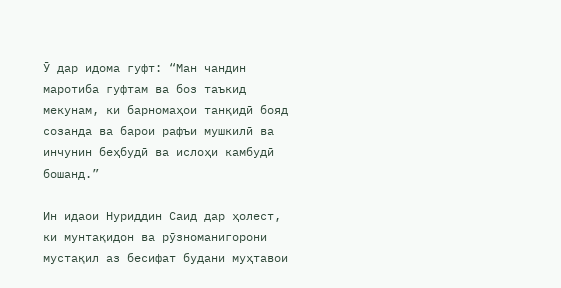Ӯ дар идома гуфт: “Ман чандин маротиба гуфтам ва боз таъкид мекунам, ки барномаҳои танқидӣ бояд созанда ва барои рафъи мушкилӣ ва инчунин беҳбудӣ ва ислоҳи камбудӣ бошанд.”

Ин идаои Нуриддин Саид дар ҳолест, ки мунтақидон ва рӯзноманигорони мустақил аз бесифат будани муҳтавои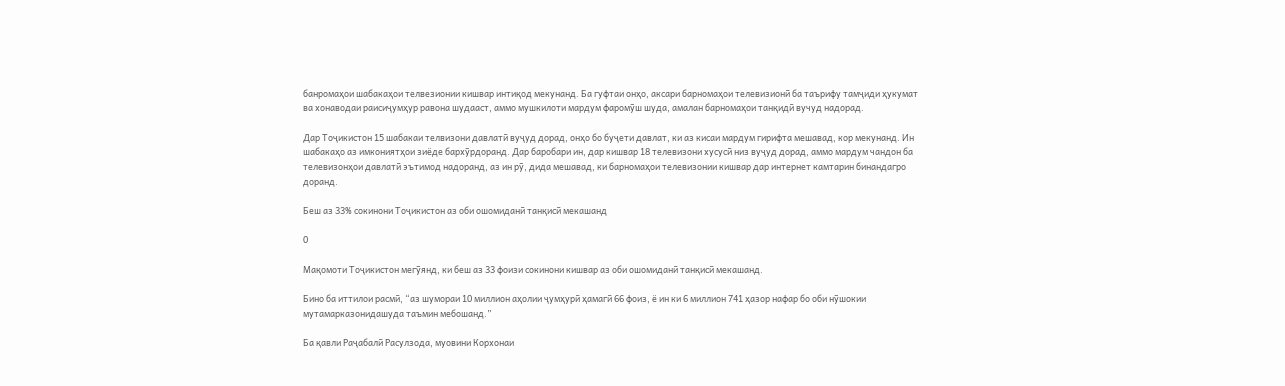банромаҳои шабакаҳои телвезионии кишвар интиқод мекунанд. Ба гуфтаи онҳо, аксари барномаҳои телевизионӣ ба таърифу тамҷиди ҳукумат ва хонаводаи раисиҷумҳур равона шудааст, аммо мушкилоти мардум фаромӯш шуда, амалан барномаҳои танқидӣ вучуд надорад.

Дар Тоҷикистон 15 шабакаи телвизони давлатӣ вуҷуд дорад, онҳо бо буҷети давлат, ки аз кисаи мардум гирифта мешавад, кор мекунанд. Ин шабакаҳо аз имкониятҳои зиёде бархӯрдоранд. Дар баробари ин, дар кишвар 18 телевизони хусусӣ низ вуҷуд дорад, аммо мардум чандон ба телевизонҳои давлатӣ эътимод надоранд, аз ин рӯ, дида мешавад, ки барномаҳои телевизонии кишвар дар интернет камтарин бинандагро доранд.

Беш аз 33% сокинони Тоҷикистон аз оби ошомиданӣ танқисӣ мекашанд

0

Мақомоти Тоҷикистон мегӯянд, ки беш аз 33 фоизи сокинони кишвар аз оби ошомиданӣ танқисӣ мекашанд.

Бино ба иттилои расмӣ, “аз шумораи 10 миллион аҳолии ҷумҳурӣ ҳамагӣ 66 фоиз, ё ин ки 6 миллион 741 ҳазор нафар бо оби нӯшокии мутамарказонидашуда таъмин мебошанд.”

Ба қавли Раҷабалӣ Расулзода, муовини Корхонаи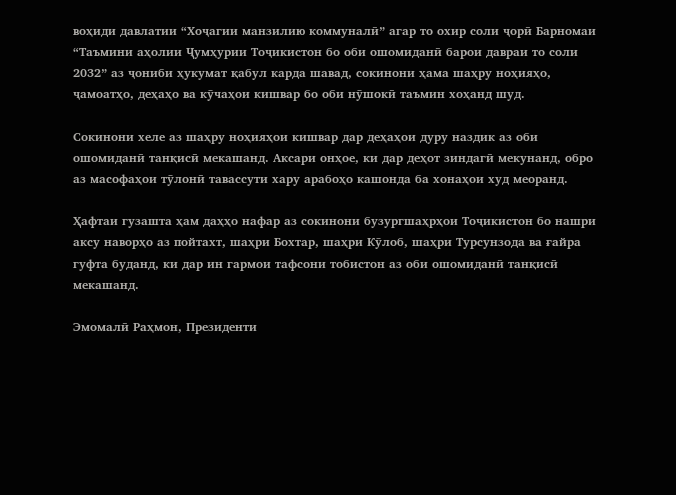воҳиди давлатии “Хоҷагии манзилию коммуналӣ” агар то охир соли ҷорӣ Барномаи “Таъмини аҳолии Ҷумҳурии Тоҷикистон бо оби ошомиданӣ барои давраи то соли 2032” аз ҷониби ҳукумат қабул карда шавад, сокинони ҳама шаҳру ноҳияҳо, ҷамоатҳо, деҳаҳо ва кӯчаҳои кишвар бо оби нӯшокӣ таъмин хоҳанд шуд.

Сокинони хеле аз шаҳру ноҳияҳои кишвар дар деҳаҳои дуру наздик аз оби ошомиданӣ танқисӣ мекашанд. Аксари онҳое, ки дар деҳот зиндагӣ мекунанд, обро аз масофаҳои тӯлонӣ тавассути хару арабоҳо кашонда ба хонаҳои худ меоранд.

Ҳафтаи гузашта ҳам даҳҳо нафар аз сокинони бузургшаҳрҳои Тоҷикистон бо нашри аксу наворҳо аз пойтахт, шаҳри Бохтар, шаҳри Кӯлоб, шаҳри Турсунзода ва ғайра гуфта буданд, ки дар ин гармои тафсони тобистон аз оби ошомиданӣ танқисӣ мекашанд.

Эмомалӣ Раҳмон, Президенти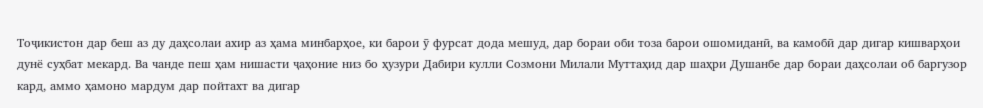Тоҷикистон дар беш аз ду даҳсолаи ахир аз ҳама минбарҳое, ки барои ӯ фурсат дода мешуд, дар бораи оби тоза барои ошомиданӣ, ва камобӣ дар дигар кишварҳои дунё суҳбат мекард. Ва чанде пеш ҳам нишасти ҷаҳоние низ бо ҳузури Дабири кулли Созмони Милали Муттаҳид дар шаҳри Душанбе дар бораи даҳсолаи об баргузор кард, аммо ҳамоно мардум дар пойтахт ва дигар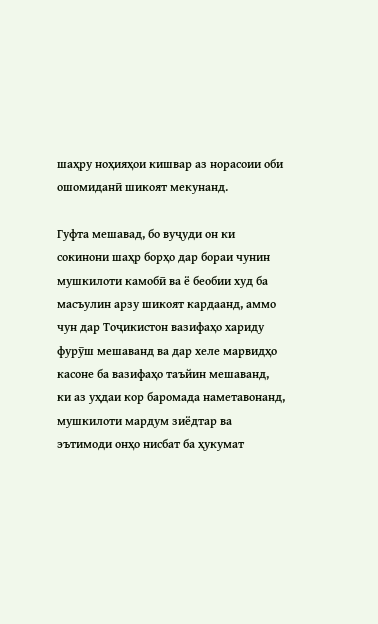шаҳру ноҳияҳои кишвар аз норасоии оби ошомиданӣ шикоят мекунанд.

Гуфта мешавад, бо вуҷуди он ки сокинони шаҳр борҳо дар бораи чунин мушкилоти камобӣ ва ё беобии худ ба масъулин арзу шикоят кардаанд, аммо чун дар Тоҷикистон вазифаҳо хариду фурӯш мешаванд ва дар хеле марвидҳо касоне ба вазифаҳо таъйин мешаванд, ки аз уҳдаи кор баромада наметавонанд, мушкилоти мардум зиёдтар ва эътимоди онҳо нисбат ба ҳукумат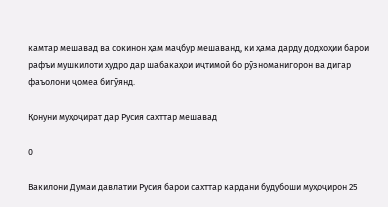камтар мешавад ва сокинон ҳам маҷбур мешаванд, ки ҳама дарду додхоҳии барои рафъи мушкилоти худро дар шабакаҳои иҷтимоӣ бо рӯзноманигорон ва дигар фаъолони ҷомеа бигӯянд.

Қонуни муҳоҷират дар Русия сахттар мешавад

0

Вакилони Думаи давлатии Русия барои cахттар кардани будубоши муҳоҷирон 25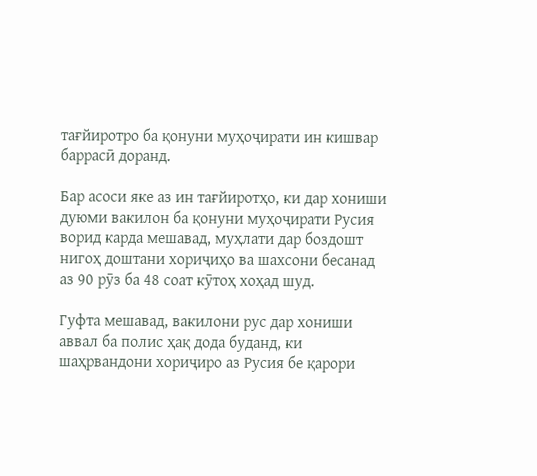тағйиротро ба қонуни муҳоҷирати ин кишвар баррасӣ доранд.

Бар асоси яке аз ин тағйиротҳо, ки дар хониши дуюми вакилон ба қонуни муҳоҷирати Русия ворид карда мешавад, муҳлати дар боздошт нигоҳ доштани хориҷиҳо ва шахсони бесанад аз 90 рӯз ба 48 соат кӯтоҳ хоҳад шуд.

Гуфта мешавад, вакилони рус дар хониши аввал ба полис ҳақ дода буданд, ки шаҳрвандони хориҷиро аз Русия бе қарори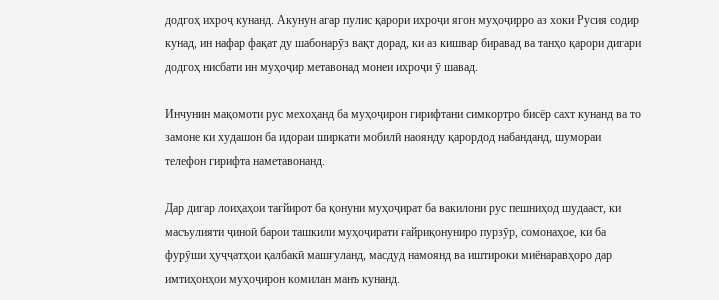додгоҳ ихроҷ кунанд. Акунун агар пулис қарори ихроҷи ягон муҳоҷирро аз хоки Русия содир кунад, ин нафар фақат ду шабонарӯз вақт дорад, ки аз кишвар биравад ва танҳо қарори дигари додгоҳ нисбати ин муҳоҷир метавонад монеи ихроҷи ӯ шавад.

Инчунин мақомоти рус мехоҳанд ба муҳоҷирон гирифтани симкортро бисёр сахт кунанд ва то замоне ки худашон ба идораи ширкати мобилӣ наоянду қарордод набанданд, шумораи телефон гирифта наметавонанд.

Дар дигар лоиҳаҳои тағйирот ба қонуни муҳоҷират ба вакилони рус пешниҳод шудааст, ки масъулияти ҷиноӣ барои ташкили муҳоҷирати ғайриқонуниро пурзӯр, сомонаҳое, ки ба фурӯши ҳуҷҷатҳои қалбакӣ машғуланд, масдуд намоянд ва иштироки миёнаравҳоро дар имтиҳонҳои муҳоҷирон комилан манъ кунанд.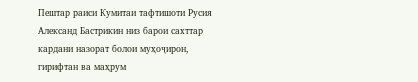Пештар раиси Кумитаи тафтишоти Русия Александ Бастрикин низ барои сахттар кардани назорат болои муҳоҷирон, гирифтан ва маҳрум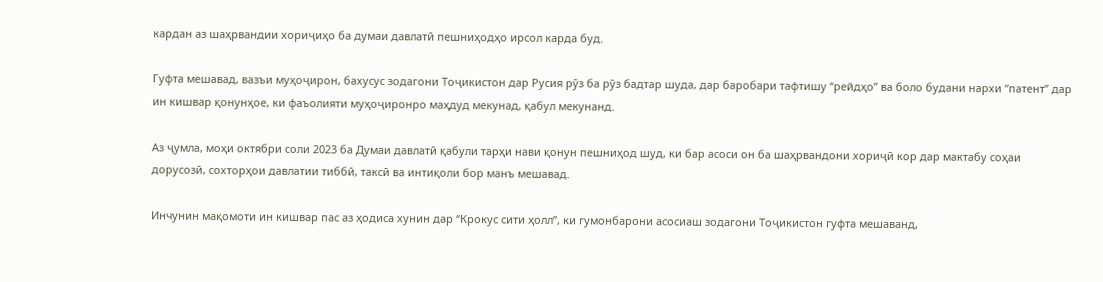кардан аз шаҳрвандии хориҷиҳо ба думаи давлатӣ пешниҳодҳо ирсол карда буд.

Гуфта мешавад, вазъи муҳоҷирон, бахусус зодагони Тоҷикистон дар Русия рӯз ба рӯз бадтар шуда, дар баробари тафтишу “рейдҳо” ва боло будани нархи “патент” дар ин кишвар қонунҳое, ки фаъолияти муҳоҷиронро маҳдуд мекунад, қабул мекунанд.

Аз ҷумла, моҳи октябри соли 2023 ба Думаи давлатӣ қабули тарҳи нави қонун пешниҳод шуд, ки бар асоси он ба шаҳрвандони хориҷӣ кор дар мактабу соҳаи дорусозӣ, сохторҳои давлатии тиббӣ, таксӣ ва интиқоли бор манъ мешавад.

Инчунин мақомоти ин кишвар пас аз ҳодиса хунин дар “Крокус сити ҳолл”, ки гумонбарони асосиаш зодагони Тоҷикистон гуфта мешаванд,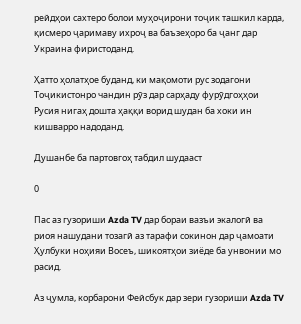рейдҳои сахтеро болои муҳоҷирони тоҷик ташкил карда, қисмеро ҷаримаву ихроҷ ва баъзеҳоро ба ҷанг дар Украина фиристоданд.

Ҳатто ҳолатҳое буданд, ки мақомоти рус зодагони Тоҷикистонро чандин рӯз дар сарҳаду фурӯдгоҳҳои Русия нигаҳ дошта ҳаққи ворид шудан ба хоки ин кишварро надоданд.

Душанбе ба партовгоҳ табдил шудааст

0

Пас аз гузориши Azda TV дар бораи вазъи экалогӣ ва риоя нашудани тозагӣ аз тарафи сокинон дар ҷамоати Ҳулбуки ноҳияи Восеъ, шикоятҳои зиёде ба унвонии мо расид.

Аз ҷумла, корбарони Фейсбук дар зери гузориши Azda TV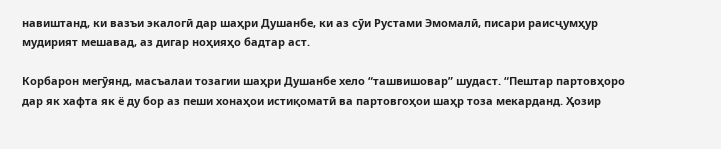навиштанд, ки вазъи экалогӣ дар шаҳри Душанбе, ки аз сӯи Рустами Эмомалӣ, писари раисҷумҳур мудирият мешавад, аз дигар ноҳияҳо бадтар аст.

Корбарон мегӯянд, масъалаи тозагии шаҳри Душанбе хело “ташвишовар” шудаст. “Пештар партовҳоро дар як хафта як ё ду бор аз пеши хонаҳои истиқоматӣ ва партовгоҳои шаҳр тоза мекарданд. Ҳозир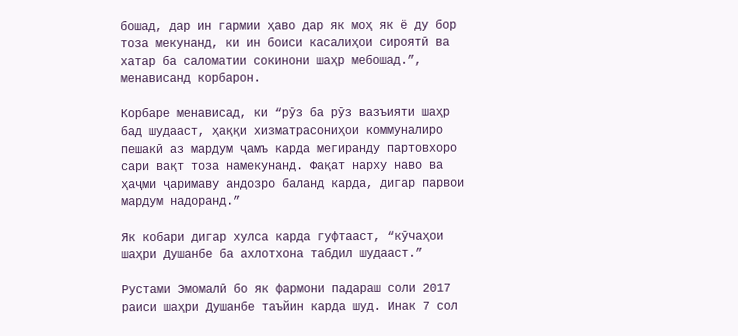бошад, дар ин гармии ҳаво дар як моҳ як ё ду бор тоза мекунанд, ки ин боиси касалиҳои сироятӣ ва хатар ба саломатии сокинони шаҳр мебошад.”, менависанд корбарон.

Корбаре менависад, ки “рӯз ба рӯз вазъияти шаҳр бад шудааст, ҳаққи хизматрасониҳои коммуналиро пешакӣ аз мардум ҷамъ карда мегиранду партовхоро сари вақт тоза намекунанд. Фақат нарху наво ва ҳаҷми ҷаримаву андозро баланд карда, дигар парвои мардум надоранд.”

Як кобари дигар хулса карда гуфтааст, “кӯчаҳои шаҳри Душанбе ба ахлотхона табдил шудааст.”

Рустами Эмомалӣ бо як фармони падараш соли 2017 раиси шаҳри Душанбе таъйин карда шуд. Инак 7 сол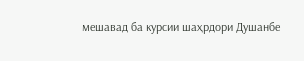мешавад ба курсии шаҳрдори Душанбе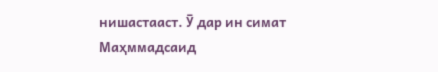нишастааст. Ӯ дар ин симат Маҳммадсаид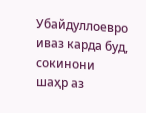Убайдуллоевро иваз карда буд, сокинони шаҳр аз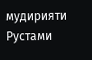мудирияти Рустами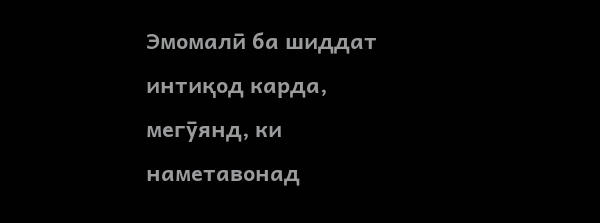Эмомалӣ ба шиддат интиқод карда, мегӯянд, ки наметавонад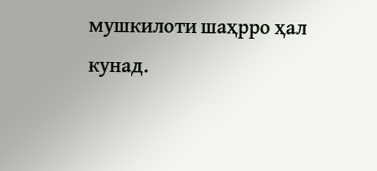мушкилоти шаҳрро ҳал кунад.